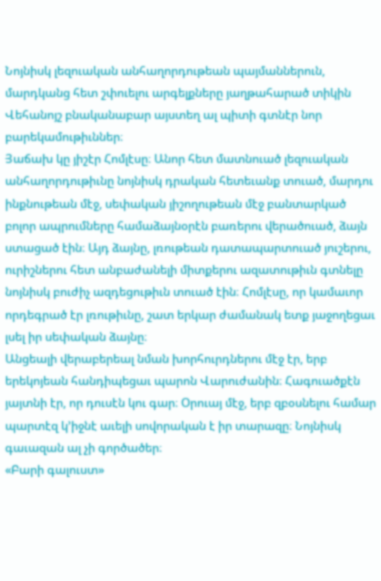Նոյնիսկ լեզուական անհաղորդութեան պայմաններուն, մարդկանց հետ շփուելու արգելքները յաղթահարած տիկին Վեհանոյշ բնականաբար այստեղ ալ պիտի գտնէր նոր բարեկամութիւններ։
Յաճախ կը յիշէր Հոմլէսը։ Անոր հետ մատնուած լեզուական անհաղորդութիւնը նոյնիսկ դրական հետեւանք տուած, մարդու ինքնութեան մէջ, սեփական յիշողութեան մէջ բանտարկած բոլոր ապրումները համաձայնօրէն բառերու վերածուած, ձայն ստացած էին։ Այդ ձայնը, լռութեան դատապարտուած յուշերու, ուրիշներու հետ անբաժանելի միտքերու ազատութիւն գտնելը նոյնիսկ բուժիչ ազդեցութիւն տուած էին։ Հոմլէսը, որ կամաւոր որդեգրած էր լռութիւնը, շատ երկար ժամանակ ետք յաջողեցաւ լսել իր սեփական ձայնը։
Անցեալի վերաբերեալ նման խորհուրդներու մէջ էր, երբ երեկոյեան հանդիպեցաւ պարոն Վարուժանին։ Հագուածքէն յայտնի էր, որ դուսէն կու գար։ Օրուայ մէջ, երբ զբօսնելու համար պարտէզ կ՚իջնէ աւելի սովորական է իր տարազը։ Նոյնիսկ գաւազան ալ չի գործածեր։
«Բարի գալուստ»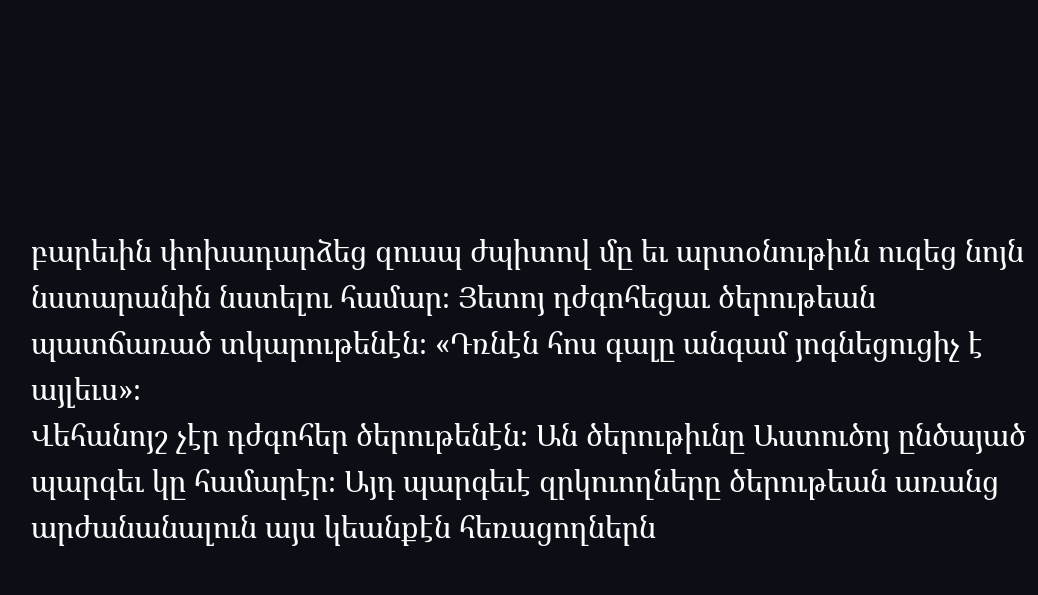բարեւին փոխադարձեց զուսպ ժպիտով մը եւ արտօնութիւն ուզեց նոյն նստարանին նստելու համար։ Յետոյ դժգոհեցաւ ծերութեան պատճառած տկարութենէն։ «Դռնէն հոս գալը անգամ յոգնեցուցիչ է այլեւս»։
Վեհանոյշ չէր դժգոհեր ծերութենէն։ Ան ծերութիւնը Աստուծոյ ընծայած պարգեւ կը համարէր։ Այդ պարգեւէ զրկուողները ծերութեան առանց արժանանալուն այս կեանքէն հեռացողներն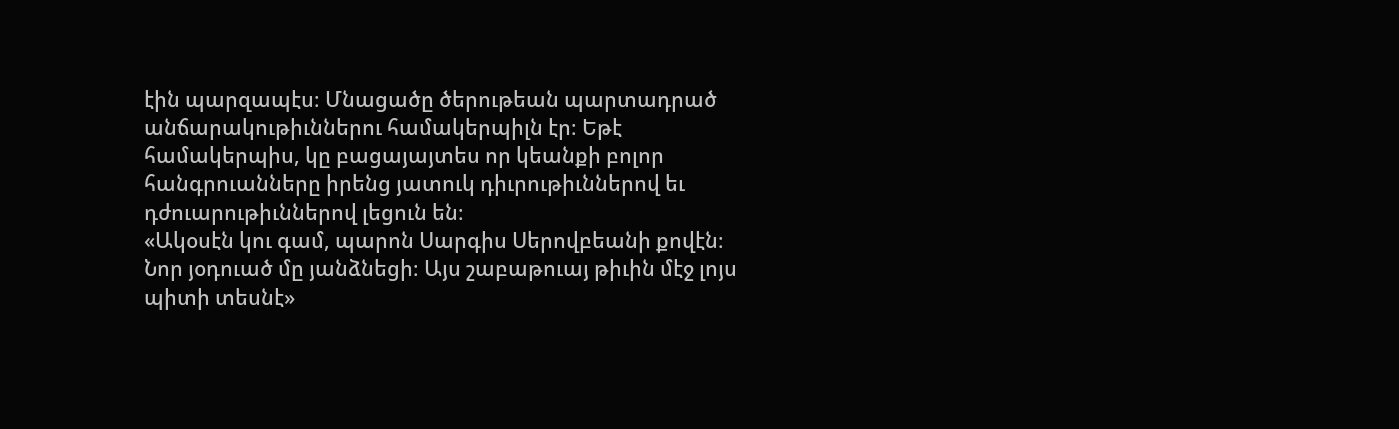էին պարզապէս։ Մնացածը ծերութեան պարտադրած անճարակութիւններու համակերպիլն էր։ Եթէ համակերպիս, կը բացայայտես որ կեանքի բոլոր հանգրուանները իրենց յատուկ դիւրութիւններով եւ դժուարութիւններով լեցուն են։
«Ակօսէն կու գամ, պարոն Սարգիս Սերովբեանի քովէն։ Նոր յօդուած մը յանձնեցի։ Այս շաբաթուայ թիւին մէջ լոյս պիտի տեսնէ»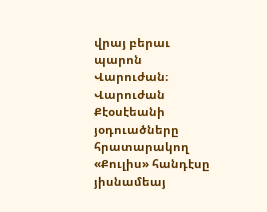վրայ բերաւ պարոն Վարուժան։
Վարուժան Քէօսէեանի յօդուածները հրատարակող «Քուլիս» հանդէսը յիսնամեայ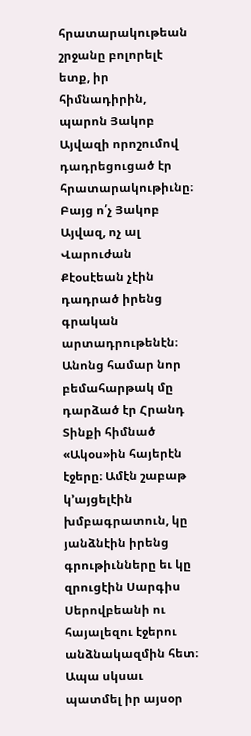հրատարակութեան շրջանը բոլորելէ ետք, իր հիմնադիրին, պարոն Յակոբ Այվազի որոշումով դադրեցուցած էր հրատարակութիւնը։ Բայց ո՛չ Յակոբ Այվազ, ոչ ալ Վարուժան Քէօսէեան չէին դադրած իրենց գրական արտադրութենէն։
Անոնց համար նոր բեմահարթակ մը դարձած էր Հրանդ Տինքի հիմնած «Ակօս»ին հայերէն էջերը։ Ամէն շաբաթ կ՚այցելէին խմբագրատուն, կը յանձնէին իրենց գրութիւնները եւ կը զրուցէին Սարգիս Սերովբեանի ու հայալեզու էջերու անձնակազմին հետ։
Ապա սկսաւ պատմել իր այսօր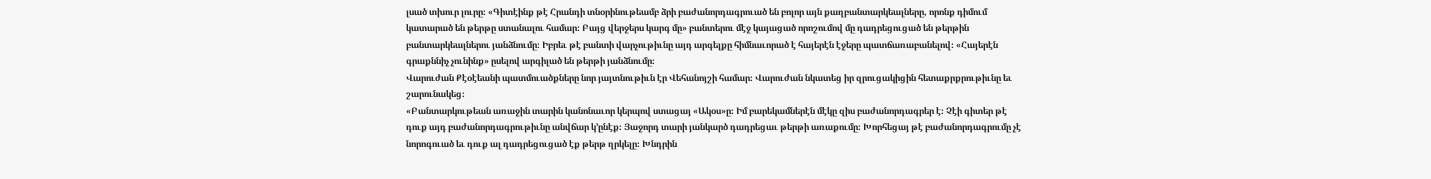լսած տխուր լուրը։ «Գիտէինք թէ Հրանդի տնօրինութեամբ ձրի բաժանորդագրուած են բոլոր այն քաղբանտարկեալները, որոնք դիմում կատարած են թերթը ստանալու համար։ Բայց վերջերս կարգ մը» բանտերու մէջ կայացած որոշումով մը դադրեցուցած են թերթին բանտարկեալներու յանձնումը։ Իբրեւ թէ բանտի վարչութիւնը այդ արգելքը հիմնաւորած է հայերէն էջերը պատճառաբանելով։ «Հայերէն գրաքննիչ չունինք» ըսելով արգիլած են թերթի յանձնումը։
Վարուժան Քէօէեանի պատմուածքները նոր յայտնութիւն էր Վեհանոյշի համար։ Վարուժան նկատեց իր զրուցակիցին հետաքրքրութիւնը եւ շարունակեց։
«Բանտարկութեան առաջին տարին կանոնաւոր կերպով ստացայ «Ակօս»ը։ Իմ բարեկամներէն մէկը զիս բաժանորդագրեր է։ Չէի գիտեր թէ դուք այդ բաժանորդագրութիւնը անվճար կ՚ընէք։ Յաջորդ տարի յանկարծ դադրեցաւ թերթի առաքումը։ Խորհեցայ թէ բաժանորդագրումը չէ նորոգուած եւ դուք ալ դադրեցուցած էք թերթ ղրկելը։ Խնդրին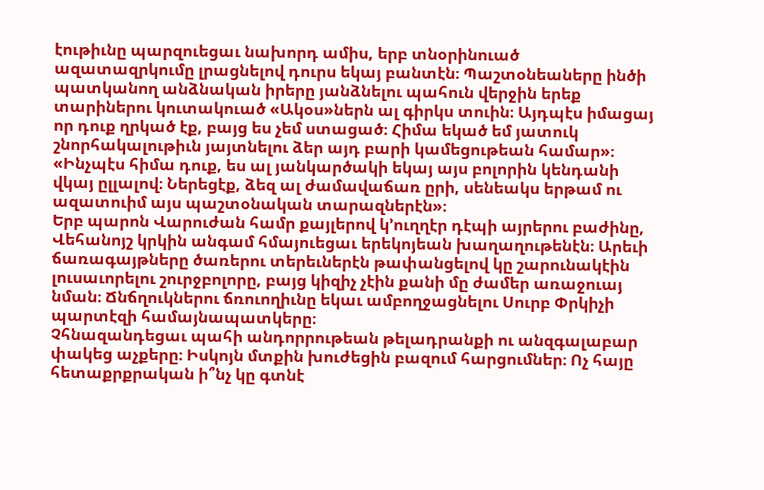էութիւնը պարզուեցաւ նախորդ ամիս, երբ տնօրինուած ազատազրկումը լրացնելով դուրս եկայ բանտէն։ Պաշտօնեաները ինծի պատկանող անձնական իրերը յանձնելու պահուն վերջին երեք տարիներու կուտակուած «Ակօս»ներն ալ գիրկս տուին։ Այդպէս իմացայ որ դուք ղրկած էք, բայց ես չեմ ստացած։ Հիմա եկած եմ յատուկ շնորհակալութիւն յայտնելու ձեր այդ բարի կամեցութեան համար»։
«Ինչպէս հիմա դուք, ես ալ յանկարծակի եկայ այս բոլորին կենդանի վկայ ըլլալով։ Ներեցէք, ձեզ ալ ժամավաճառ ըրի, սենեակս երթամ ու ազատուիմ այս պաշտօնական տարազներէն»։
Երբ պարոն Վարուժան համր քայլերով կ՚ուղղէր դէպի այրերու բաժինը, Վեհանոյշ կրկին անգամ հմայուեցաւ երեկոյեան խաղաղութենէն։ Արեւի ճառագայթները ծառերու տերեւներէն թափանցելով կը շարունակէին լուսաւորելու շուրջբոլորը, բայց կիզիչ չէին քանի մը ժամեր առաջուայ նման։ Ճնճղուկներու ճռուողիւնը եկաւ ամբողջացնելու Սուրբ Փրկիչի պարտէզի համայնապատկերը։
Չհնազանդեցաւ պահի անդորրութեան թելադրանքի ու անզգալաբար փակեց աչքերը։ Իսկոյն մտքին խուժեցին բազում հարցումներ։ Ոչ հայը հետաքրքրական ի՞նչ կը գտնէ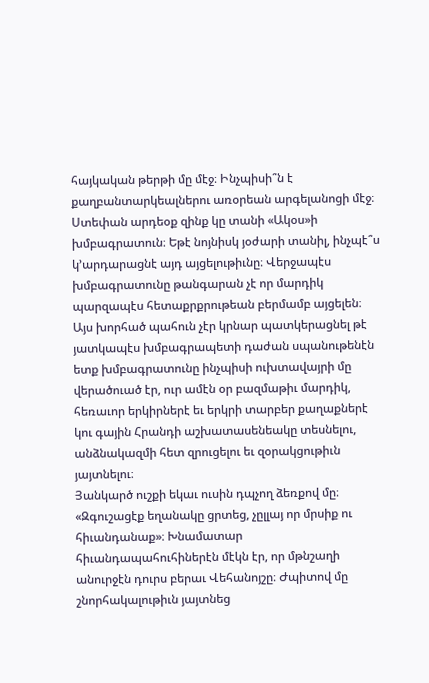հայկական թերթի մը մէջ։ Ինչպիսի՞ն է քաղբանտարկեալներու առօրեան արգելանոցի մէջ։ Ստեփան արդեօք զինք կը տանի «Ակօս»ի խմբագրատուն։ Եթէ նոյնիսկ յօժարի տանիլ, ինչպէ՞ս կ՚արդարացնէ այդ այցելութիւնը։ Վերջապէս խմբագրատունը թանգարան չէ որ մարդիկ պարզապէս հետաքրքրութեան բերմամբ այցելեն։
Այս խորհած պահուն չէր կրնար պատկերացնել թէ յատկապէս խմբագրապետի դաժան սպանութենէն ետք խմբագրատունը ինչպիսի ուխտավայրի մը վերածուած էր, ուր ամէն օր բազմաթիւ մարդիկ, հեռաւոր երկիրներէ եւ երկրի տարբեր քաղաքներէ կու գային Հրանդի աշխատասենեակը տեսնելու, անձնակազմի հետ զրուցելու եւ զօրակցութիւն յայտնելու։
Յանկարծ ուշքի եկաւ ուսին դպչող ձեռքով մը։ «Զգուշացէք եղանակը ցրտեց, չըլլայ որ մրսիք ու հիւանդանաք»։ Խնամատար հիւանդապահուհիներէն մէկն էր, որ մթնշաղի անուրջէն դուրս բերաւ Վեհանոյշը։ Ժպիտով մը շնորհակալութիւն յայտնեց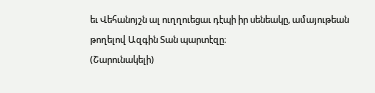եւ Վեհանոյշն ալ ուղղուեցաւ դէպի իր սենեակը, ամայութեան թողելով Ազգին Տան պարտէզը։
(Շարունակելի)